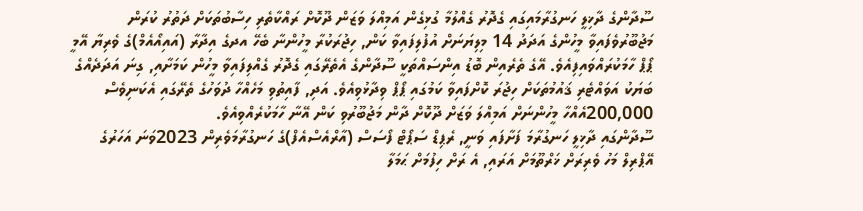ސޫދާންގެ ދާޚިލީ ހަނގުރާމައިގައި ގެދޮރު ގެއްލުމާ ގުޅިގެން އަމިއްލަ ވަޒަން ދޫކޮށް ރައްކާތެރި ހިސާބުތަކަށް ދަތުރު ކުރަން މަޖުބޫރުވެފައިވާ މީހުންގެ އަދަދު 14 މިލިޔަނަށް އުފުލިފައިވާ ކަން, ހިޖުރަކުރާ މީހުންނާ ބެހޭ އދގެ އިދާރާ (އައިއޯއެމް)ގެ ވެރިޔާ އޭމީ ޕޯޕް ހާމަކުރައްވައިފިއެވެ. އޭގެ ތެރެއިން ބޮޑު އިންސައްތަކީ ސޫދާންގެ އެތެރޭގައި ގެދޮރު ގެއްލިފައިވާ މީހުން ކަމަށާއި, ގިނަ އަދަދެއްގެ ބަޔަކު އަވައްޓެރި ޤައުމުތަކަށް ހިޖުރަ ކޮށްފައިވާ ކަމުގައި ޕޯޕް ވިދާޅުވިއެވެ. އަދި, ފާއިތުވި މަހެއްހާ ދުވަހުގެ ތެރޭގައި އެކަނިވެސް 200,000އެއްހާ މީހުންނަށް އަމިއްލަ ވަޒަށް ދޫކޮށް ދާން މަޖުބޫރުވި ކަން އޭނާ ހާމަކުރެއްވިއެވެ.
ސޫދާންގައި ދާޚިލީ ހަނގުރާމަ ފަށާފައި ވަނީ, ރެޕިޑް ސަޕޯޓް ފޯސަސް (އާރްއެސްއެފް)ގެ ހަނގުރާމަވެރިން 2023ވަނަ އަހަރުގެ އޭޕްރިލް މަހު ވެރިރަށް ޚަރްތޫމަށް އަރައި, އެ ރަށް ހިފުމަށް ޙަމަލާ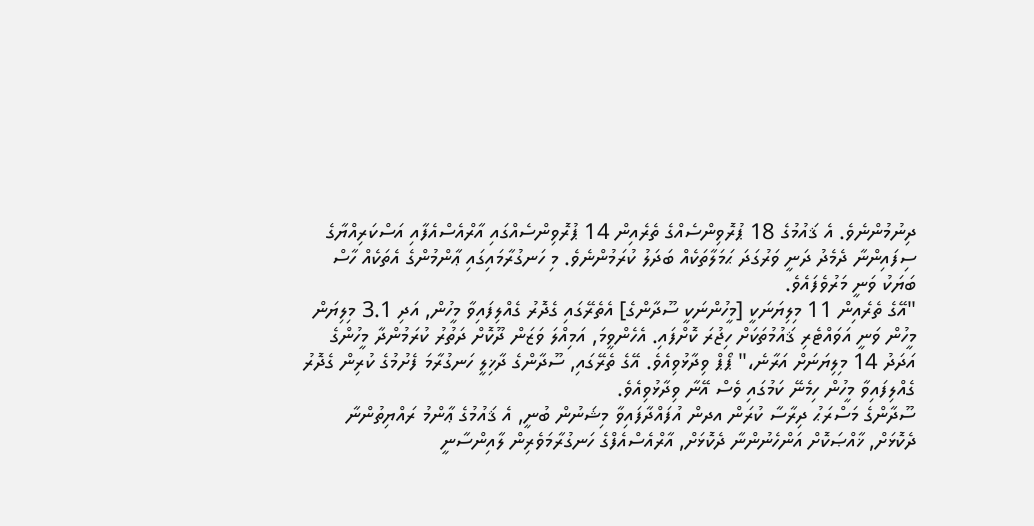ދިނުމުންނެވެ. އެ ޤައުމުގެ 18 ޕުރޮވިންސެއްގެ ތެރެއިން 14 ޕުރޮވިންސެއްގައި އާރްއެސްއެފާއި އަސްކަރިއްޔާގެ ސިފައިންނާ ދެމެދު ދަނީ ވަރުގަދަ ޙަމަލާތަކެއް ބަދަލު ކުރަމުންނެވެ. މި ހަނގުރާމައިގައި ޢާންމުންގެ އެތަކެއް ހާސް ބަޔަކު ވަނީ މަރުވެފައެވެ.
"އޭގެ ތެރެއިން 11 މިލިޔަނަކީ [މީހުންނަކީ ސޫދާންގެ] އެތެރޭގައި ގެދޮރު ގެއްލިފައިވާ މީހުން, އަދި 3.1 މިލިޔަން މީހުން ވަނީ އަވައްޓެރި ޤައުމުތަކަށް ހިޖުރަ ކޮށްފައި. އެހެންވީމަ, އަމިއްލަ ވަޒަން ދޫކޮށް ދަތުރު ކުރަމުންދާ މީހުންގެ އަދަދު 14 މިލިޔަނަށް އަރާނެ،" ޕޯޕް ވިދާޅުވިއެވެ. އޭގެ ތެރޭގައި, ސޫދާންގެ ދާޚިލީ ހަނގުރާމަ ފެށުމުގެ ކުރިން ގެދޮރު ގެއްލިފައިވާ މީހުން ހިމެނޭ ކަމުގައި ވެސް އޭނާ ވިދާޅުވިއެވެ.
ސޫދާންގެ މަސްރަޙު ދިރާސާ ކުރަން އދން އުފައްދާފައިވާ މިޝަނުން ބުނީ, އެ ޤައުމުގެ ޢާންމު ރައްޔިތުންނާ ދެކޮޅަށް, ޚާއްޞަކޮށް އަންހެނުންނާ ދެކޮޅަށް, އާރްއެސްއެފްގެ ހަނގުރާމަވެރިން ލާއިންސާނީ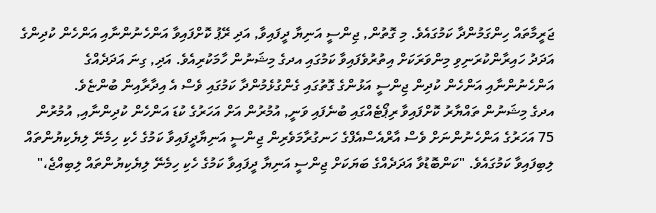ޖަރީމާތައް ހިންގަމުންދާ ކަމުގައެވެ. މި ގޮތުން, ޖިންސީ އަނިޔާ ދީފައިވާ, އަދި ރޭޕު ކޮށްފައިވާ އަންހެނުންނާއި އަންހެން ކުދިންގެ އަދަދު ހައިރާންކުރަނިވި މިންވަރަކަށް އިތުރުވެފައިވާ ކަމުގައި އދގެ މިޝަނުން ހާމަކުރިއެވެ. އަދި, ގިނަ އަދަދެއްގެ އަންހެނުންނާއި އަންހެން ކުދިން ޖިންސީ އަޅުންގެ ގޮތުގައި ގެންގުޅެމުންދާ ކަމުގައި ވެސް އެ އިދާރާއިން ބުންޏެވެ.
އދގެ މިޝަނުން ތައްޔާރު ކޮށްފައިވާ ރިޕޯޓެއްގައި ބުނެފައި ވަނީ, އުމުރުން އަށް އަހަރުގެ ކުޑަ އަންހެން ކުދިންނާއި, އުމުރުން 75 އަހަރުގެ އަންހެނުންނަށް ވެސް އާރްއެސްއެފްގެ ހަނގުރާމަވެރިން ޖިންސީ އަނިޔާދީފައިވާ ކަމުގެ ހެކި ހިމެނޭ ލިޔެކިޔުންތައް ލިބިފައިވާ ކަމުގައެވެ. "ކަންބޮޑުވާ އަދަދެއްގެ ބަޔަކަށް ޖިންސީ އަނިޔާ ދީފައިވާ ކަމުގެ ހެކި ހިމެނޭ ލިޔެކިޔުންތައް ލިބިއްޖެ،"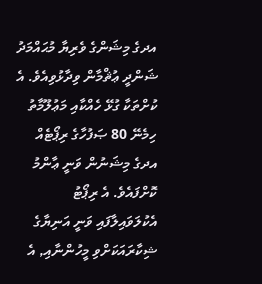އދގެ މިޝަންގެ ވެރިޔާ މުޙައްމަދު ޝަންދީ ޢުޘްމާން ވިދާޅުވިއެވެ. އެ ކުށްތަކާ ގުޅޭ ހެއްކާއި މަޢުލޫމާތު ހިމެނޭ 80 ޞަފުހާގެ ރިޕޯޓެއް އދގެ މިޝަނުން ވަނީ ޢާންމު ކޮށްފައެވެ. އެ ރިޕޯޓު އެކުލަވައިލާފައި ވަނީ އަނިޔާގެ ޝިކާރައަކަށްވި މީހުންނާއި, އެ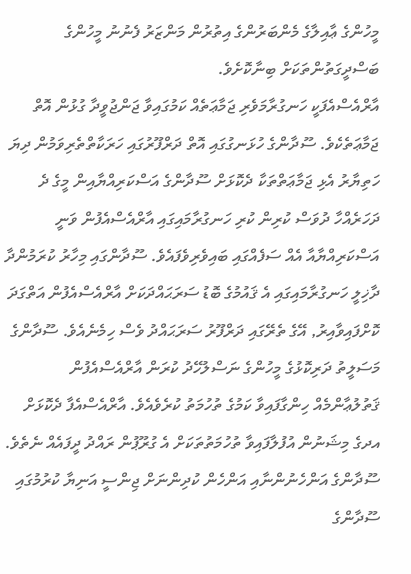މީހުންގެ ޢާއިލާގެ މެންބަރުންގެ އިތުރުން މަންޒަރު ފެނުނު މީހުންގެ ބަސްދީގަތުންތަކަށް ބިނާކޮށެވެ.
އާރްއެސްއެފަކީ ހަނގުރާމަވެރި ޖަމާޢަތެއް ކަމުގައިވާ ޖަންޖުވީދާ ގުޅުން އޮތް ޖަމާޢަތެކެވެ. ސޫދާންގެ ހުޅަނގުގައި އޮތް ދަރްފޫރުގައި ހަރަކާތްތެރިވަމުން ދިޔަ ހަތިޔާރު އެޅި ޖަމާޢަތްތަކާ ދެކޮޅަށް ސޫދާންގެ އަސްކަރިއްޔާއިން މީގެ ދެ ދަހަރެއްހާ ދުވަސް ކުރިން ކުރި ހަނގުރާމައިގައި އާރްއެސްއެފުން ވަނީ އަސްކަރިއްޔާއާ އެއް ސަފެއްގައި ބައިވެރިވެފައެވެ. ސޫދާންގައި މިހާރު ކުރަމުންދާ ދާޚިލީ ހަނގުރާމައިގައި އެ ޤައުމުގެ ބޮޑު ސަރަޙައްދަކަށް އާރްއެސްއެފުން އަތްގަދަ ކޮށްފައިވާއިރު, އޭގެ ތެރޭގައި ދަރްފޫރު ސަރަޙައްދު ވެސް ހިމެނެއެވެ. ސޫދާންގެ މަސަލީތު ދަރިކޮޅުގެ މީހުންގެ ނަސްލުހޭދު ކުރަން އާރްއެސްއެފުން ޤަތުލުޢާންމެއް ހިންގާފައިވާ ކަމުގެ ތުހުމަތު ކުރެވެއެވެ. އާރްއެސްއެފާ ދެކޮޅަށް އދގެ މިޝަނުން އުފުލާފައިވާ ތުހުމަތުތަކަށް އެ ގުރޫޕުން ރައްދު ދީފައެއް ނެތެވެ.
ސޫދާންގެ އަންހެނުންނާއި އަންހެން ކުދިންނަށް ޖިންސީ އަނިޔާ ކުރުމުގައި ސޫދާންގެ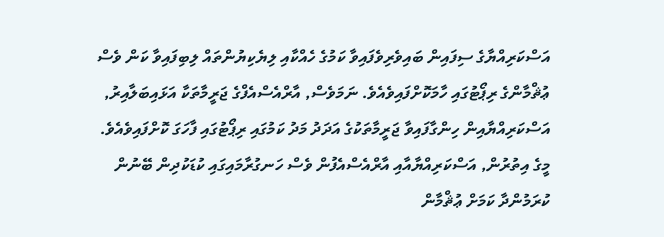އަސްކަރިއްޔާގެ ސިފައިން ބައިވެރިވެފައިވާ ކަމުގެ ހެއްކާއި ލިޔެކިޔުންތައް ލިބިފައިވާ ކަން ވެސް ޢުޘްމާންގެ ރިޕޯޓުގައި ހާމަކޮށްފައިވެއެވެ. ނަމަވެސް, އާރްއެސްއެފްގެ ޖަރީމާތަކާ އަޅައިބަލާއިރު, އަސްކަރިއްޔާއިން ހިންގާފައިވާ ޖަރީމާތަކުގެ އަދަދު މަދު ކަމުގައި ރިޕޯޓުގައި ފާހަގަ ކޮށްފައިވެއެވެ. މީގެ އިތުރުން, އަސްކަރިއްޔާއާއި އާރްއެސްއެފުން ވެސް ހަނގުރާމައިގައި ކުޑަކުދިން ބޭނުން ކުރަމުންދާ ކަމަށް ޢުޘްމާން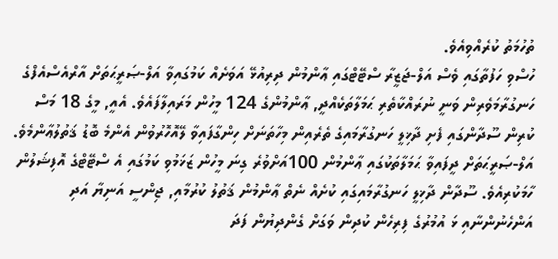ތުހުމަތު ކުރެއްވިއެވެ.
ހުސްވި ހަފުތާގައި ވެސް އަލް-ޖަޒީރާ ސްޓޭޓްގައި ޢާންމުން ދިރިއުޅޭ އަވަށެއް ކަމުގައިވާ އަލް-ޞަރީޙަތަށް އާރްއެސްއެފްގެ ހަނގުރާމަވެރިން ވަނީ ނުރައްކާތެރި ޙަމަލާތަކެއްދީ, ޢާންމުންގެ 124 މީހުން މަރައިލާފައެވެ. އެއީ, މީގެ 18 މަސް ކުރިން ސޫދާންގައި ފެށި ދާޚިލީ ހަނގުރާމައިގެ ތެރެއިން މިހާތަނަށް ހިންގާފައިވާ ލޭއޮހޮރުވުން އެންމެ ބޮޑު ޤަތުލުޢާންމެވެ.
އަލް-ޞަރީޙަތަށް ދީފައިވާ ޙަމަލާތަކުގައި ޢާންމުން 100އަށްވުރެ ގިނަ މީހުން ޒަޚަމުވި ކަމުގައި އެ ސްޓޭޓްގެ އޮފިޝަލުން ހާމަކުރިއެވެ. ސޫދާން ދާޚިލީ ހަނގުރާމައިގައި ކުށެއް ނެތް ޢާންމުން ޤަތުލު ކުރުމާއި, ޖިންސީ އަނިޔާ އަދި އަންހެނުންނާއި ޅަ އުމުރުގެ ފިރިހެން ކުދިން ވަގަށް ގެންދިޔުން ފަދަ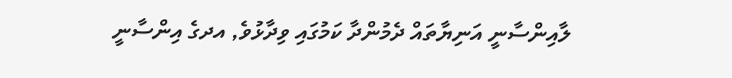ލާއިންސާނީ އަނިޔާތައް ދެމުންދާ ކަމުގައި ވިދާޅުވެ, އދގެ އިންސާނީ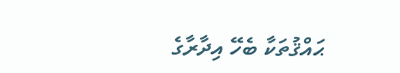ޙައްޤުތަކާ ބެހޭ އިދާރާގެ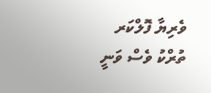ވެރިޔާ ފޮލްކަރ ތުރްކު ވެސް ވަނީ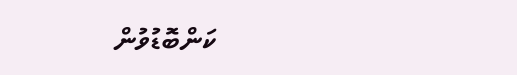ކަންބޮޑުވުން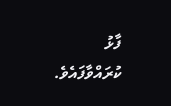ފާޅު ކުރައްވާފައެވެ.